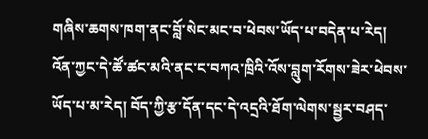གཞིས་ཆགས་ཁག་ནང་བློ་སེང་མང་བ་ཕེབས་ཡོད་པ་བདེན་པ་རེད། འོན་ཀྱང་དེ་ཚོ་ཚང་མའི་ནང་ང་བཀའ་ཁྲིའི་འོས་བླུག་རོགས་ཟེར་ཕེབས་ཡོད་པ་མ་རེད། བོད་ཀྱི་རྩ་དོན་དང་དེ་འདྲའི་ཐོག་ལེགས་སྦྱར་བཤད་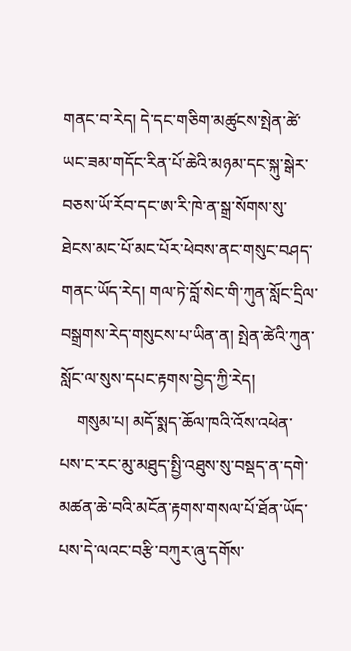གནང་བ་རེད། དེ་དང་གཅིག་མཚུངས་སྤེན་ཚེ་ཡང་ཟམ་གདོང་རིན་པོ་ཆེའི་མཉམ་དང་སྐུ་སྒེར་བཅས་ཡོ་རོབ་དང་ཨ་རི་ཁེ་ན་སྒྲ་སོགས་སུ་ཐེངས་མང་པོ་མང་པོར་ཕེབས་ནང་གསུང་བཤད་གནང་ཡོད་རེད། གལ་ཏེ་བློ་སེང་གི་ཀུན་སློང་དྲིལ་བསྒྲགས་རེད་གསུངས་པ་ཡིན་ན། སྤེན་ཚེའི་ཀུན་སློང་ལ་སུས་དཔང་རྟགས་བྱེད་ཀྱི་རེད།
    གསུམ་པ། མདོ་སྨད་ཆོལ་ཁའི་འོས་འཕེན་པས་ང་རང་མུ་མཐུད་སྤྱི་འཐུས་སུ་བསྡད་ན་དགེ་མཚན་ཆེ་བའི་མངོན་རྟགས་གསལ་པོ་ཐོན་ཡོད་པས་དེ་ལའང་བརྩི་བཀུར་ཞུ་དགོས་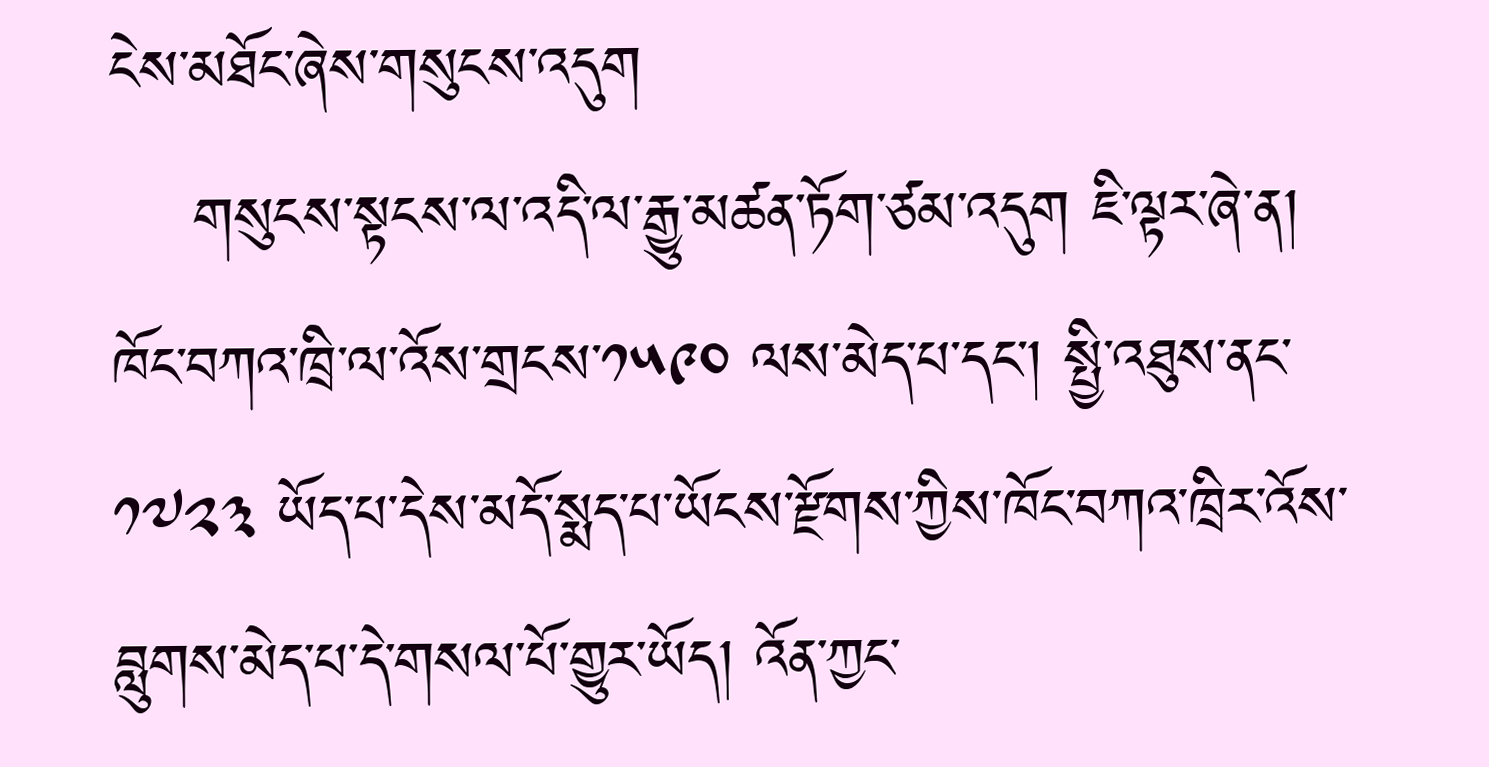ངེས་མཐོང་ཞེས་གསུངས་འདུག
    གསུངས་སྟངས་ལ་འདི་ལ་རྒྱུ་མཚན་ཏོག་ཙམ་འདུག ཇི་ལྟར་ཞེ་ན། ཁོང་བཀའ་ཁྲི་ལ་འོས་གྲངས་༡༥༩༠ ལས་མེད་པ་དང་། སྤྱི་འཐུས་ནང་༡༧༢༣ ཡོད་པ་དེས་མདོ་སྨད་པ་ཡོངས་རྫོགས་ཀྱིས་ཁོང་བཀའ་ཁྲིར་འོས་བླུགས་མེད་པ་དེ་གསལ་པོ་གྱུར་ཡོད། འོན་ཀྱང་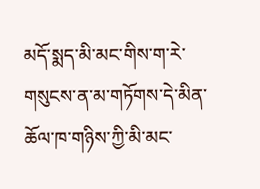མདོ་སྨད་མི་མང་གིས་ག་རེ་གསུངས་ན་མ་གཏོགས་དེ་མིན་ཆོལ་ཁ་གཉིས་ཀྱི་མི་མང་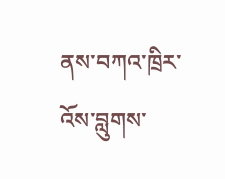ནས་བཀའ་ཁྲིར་འོས་བླུགས་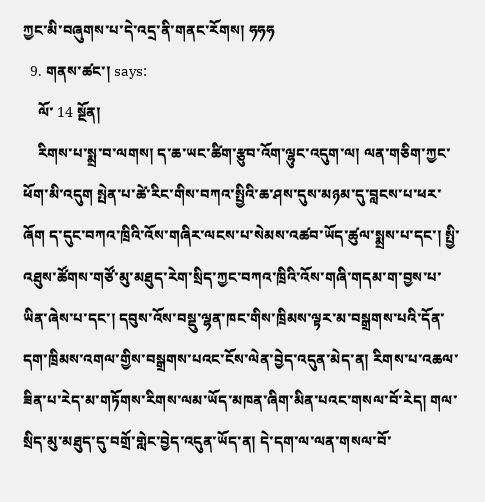ཀྱང་མི་བཞུགས་པ་དེ་འདྲ་ནི་གནང་རོགས། ཧཧཧ
  9. གནས་ཚང་། says:
    ལོ་ 14 སྔོན།
    རིགས་པ་སྨྲ་བ་ལགས། ད་ཆ་ཡང་ཚིག་རྩུབ་འོག་ལྷུང་འདུག་ལ། ལན་གཅིག་ཀྱང་ཕོག་མི་འདུག སྤེན་པ་ཚེ་རིང་གིས་བཀའ་སྤྱིའི་ཆ་ཤས་དུས་མཉམ་དུ་བླངས་པ་ཕར་ཞོག ད་དུང་བཀའ་ཁྲིའི་འོས་གཞིར་ལངས་པ་སེམས་འཚབ་ཡོད་ཚུལ་སྨྲས་པ་དང་། སྤྱི་འཐུས་ཚོགས་གཙོ་མུ་མཐུད་རེག་སྲིད་ཀྱང་བཀའ་ཁྲིའི་འོས་གཞི་གདམ་ག་བྱས་པ་ཡིན་ཞེས་པ་དང་། དབུས་འོས་བསྡུ་ལྷན་ཁང་གིས་ཁྲིམས་ལྟར་མ་བསྒྲགས་པའི་དོན་དག་ཁྲིམས་འགལ་གྱིས་བསྒྲགས་པའང་ངོས་ལེན་བྱེད་འདུན་མེད་ན། རིགས་པ་འཆལ་ཟིན་པ་རེད་མ་གཏོགས་རིགས་ལམ་ཡོད་མཁན་ཞིག་མིན་པའང་གསལ་བོ་རེད། གལ་སྲིད་མུ་མཐུད་དུ་བགྲོ་གླེང་བྱེད་འདུན་ཡོད་ན། དེ་དག་ལ་ལན་གསལ་བོ་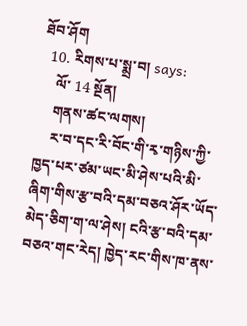ཐོབ་ཤོག
  10. རིགས་པ་སྨྲ་བ། says:
    ལོ་ 14 སྔོན།
    གནས་ཚང་ལགས།
    ར་བ་དང་རི་བོང་གི་རྭ་གཉིས་ཀྱི་ཁྱད་པར་ཙམ་ཡང་མི་ཤེས་པའི་མི་ཞིག་གིས་རྩ་བའི་དམ་བཅའ་ཤོར་ཡོད་མེད་ཅིག་ག་ལ་ཤེས། ངའི་རྩ་བའི་དམ་བཅའ་གང་རེད། ཁྱེད་རང་གིས་ཁ་ནས་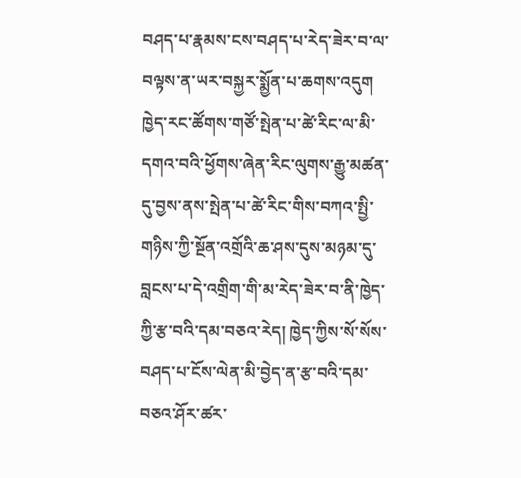བཤད་པ་རྣམས་ངས་བཤད་པ་རེད་ཟེར་བ་ལ་བལྟས་ན་ཡར་བསྐྱར་སྨྱོན་པ་ཆགས་འདུག ཁྱེད་རང་ཚོགས་གཙོ་སྤེན་པ་ཚེ་རིང་ལ་མི་དགའ་བའི་ཕྱོགས་ཞེན་རིང་ལུགས་རྒྱུ་མཚན་དུ་བྱས་ནས་སྤེན་པ་ཚེ་རིང་གིས་བཀའ་སྤྱི་གཉིས་ཀྱི་སྔོན་འགྲོའི་ཆ་ཤས་དུས་མཉམ་དུ་བླངས་པ་དེ་འགྲིག་གི་མ་རེད་ཟེར་བ་ནི་ཁྱེད་ཀྱི་རྩ་བའི་དམ་བཅའ་རེད། ཁྱེད་ཀྱིས་སོ་སོས་བཤད་པ་ངོས་ལེན་མི་བྱེད་ན་རྩ་བའི་དམ་བཅའ་ཤོར་ཚར་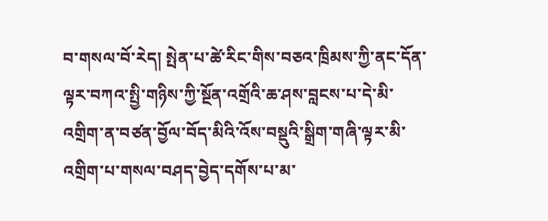བ་གསལ་བོ་རེད། སྤེན་པ་ཚེ་རིང་གིས་བཅའ་ཁྲིམས་ཀྱི་ནང་དོན་ལྟར་བཀའ་སྤྱི་གཉིས་ཀྱི་སྔོན་འགྲོའི་ཆ་ཤས་བླངས་པ་དེ་མི་འགྲིག་ན་བཙན་བྱོལ་བོད་མིའི་འོས་བསྡུའི་སྒྲིག་གཞི་ལྟར་མི་འགྲིག་པ་གསལ་བཤད་བྱེད་དགོས་པ་མ་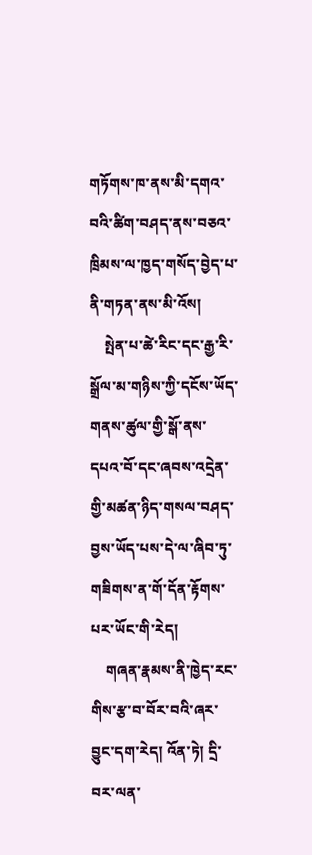གཏོགས་ཁ་ནས་མི་དགའ་བའི་ཚིག་བཤད་ནས་བཅའ་ཁྲིམས་ལ་ཁྱད་གསོད་བྱེད་པ་ནི་གཏན་ནས་མི་འོས།
    སྤེན་པ་ཚེ་རིང་དང་རྒྱ་རི་སྒྲོལ་མ་གཉིས་ཀྱི་དངོས་ཡོད་གནས་ཚུལ་གྱི་སྒོ་ནས་དཔའ་བོ་དང་ཞབས་འདྲེན་གྱི་མཚན་ཉིད་གསལ་བཤད་བྱས་ཡོད་པས་དེ་ལ་ཞིབ་ཏུ་གཟིགས་ན་གོ་དོན་རྟོགས་པར་ཡོང་གི་རེད།
    གཞན་རྣམས་ནི་ཁྱེད་རང་གིས་རྩ་བ་བོར་བའི་ཞར་བྱུང་དག་རེད། འོན་ཏེ། དྲི་བར་ལན་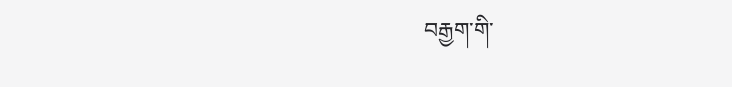བརྒྱག་གི་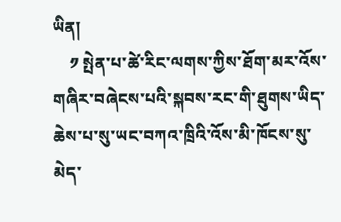ཡིན།
    ༡ སྤེན་པ་ཚེ་རིང་ལགས་ཀྱིས་ཐོག་མར་འོས་གཞིར་བཞེངས་པའི་སྐབས་རང་གི་ཐུགས་ཡིད་ཆེས་པ་སུ་ཡང་བཀའ་ཁྲིའི་འོས་མི་ཁོངས་སུ་མེད་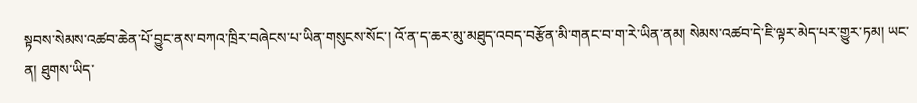སྟབས་སེམས་འཚབ་ཆེན་པོ་བྱུང་ནས་བཀའ་ཁྲིར་བཞེངས་པ་ཡིན་གསུངས་སོང་། འོ་ན་ད་ཆར་མུ་མཐུད་འབད་བརྩོན་མི་གནང་བ་ག་རེ་ཡིན་ནམ། སེམས་འཚབ་དེ་ཇི་ལྟར་མེད་པར་གྱུར་ཏམ། ཡང་ན། ཐུགས་ཡིད་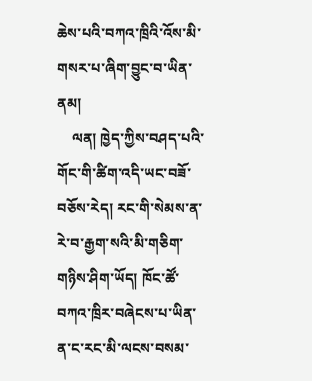ཆེས་པའི་བཀའ་ཁྲིའི་འོས་མི་གསར་པ་ཞིག་བྱུང་བ་ཡིན་ནམ།
    ལན། ཁྱེད་ཀྱིས་བཤད་པའི་གོང་གི་ཚིག་འདི་ཡང་བཟོ་བཅོས་རེད། རང་གི་སེམས་ན་རེ་བ་རྒྱག་སའི་མི་གཅིག་གཉིས་ཤིག་ཡོད། ཁོང་ཚོ་བཀའ་ཁྲིར་བཞེངས་པ་ཡིན་ན་ང་རང་མི་ལངས་བསམ་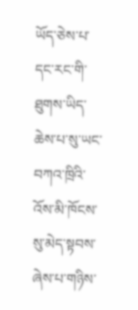ཡོད་ཅེས་པ་དང་རང་གི་ཐུགས་ཡིད་ཆེས་པ་སུ་ཡང་བཀའ་ཁྲིའི་འོས་མི་ཁོངས་སུ་མེད་སྟབས་ཞེས་པ་གཉིས་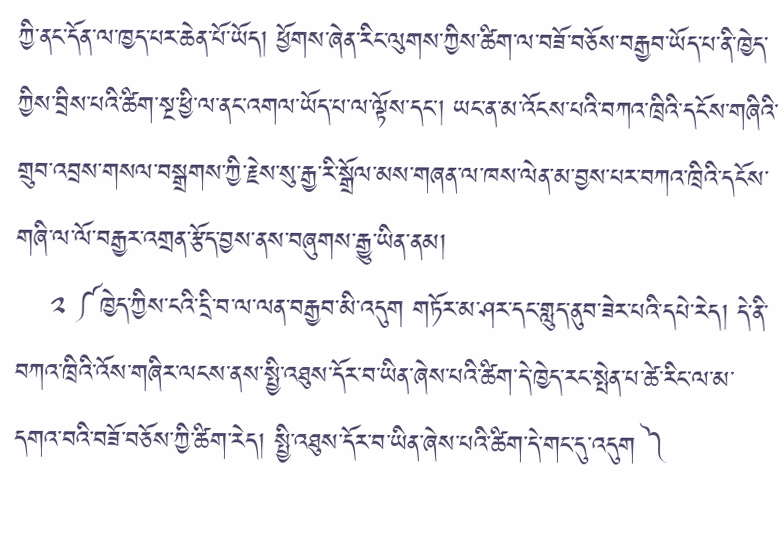ཀྱི་ནང་དོན་ལ་ཁྱད་པར་ཆེན་པོ་ཡོད། ཕྱོགས་ཞེན་རིང་ལུགས་ཀྱིས་ཚིག་ལ་བཟོ་བཅོས་བརྒྱབ་ཡོད་པ་ནི་ཁྱེད་ཀྱིས་བྲིས་པའི་ཚིག་སྔ་ཕྱི་ལ་ནང་འགལ་ཡོད་པ་ལ་ལྟོས་དང་། ཡང་ན་མ་འོངས་པའི་བཀའ་ཁྲིའི་དངོས་གཞིའི་གྲུབ་འབྲས་གསལ་བསྒྲགས་ཀྱི་རྗེས་སུ་རྒྱ་རི་སྒྲོལ་མས་གཞན་ལ་ཁས་ལེན་མ་བྱས་པར་བཀའ་ཁྲིའི་དངོས་གཞི་ལ་ལོ་བརྒྱར་འགྲན་རྩོད་བྱས་ནས་བཞུགས་རྒྱུ་ཡིན་ནམ།
    ༢ ༼ཁྱེད་ཀྱིས་ངའི་དྲི་བ་ལ་ལན་བརྒྱབ་མི་འདུག གཏོར་མ་ཤར་དང་གླུད་ནུབ་ཟེར་པའི་དཔེ་རེད། དེ་ནི་བཀའ་ཁྲིའི་འོས་གཞིར་ལངས་ནས་སྤྱི་འཐུས་དོར་བ་ཡིན་ཞེས་པའི་ཚིག་དེ་ཁྱེད་རང་སྤེན་པ་ཚེ་རིང་ལ་མ་དགའ་བའི་བཟོ་བཅོས་ཀྱི་ཚིག་རེད། སྤྱི་འཐུས་དོར་བ་ཡིན་ཞེས་པའི་ཚིག་དེ་གང་དུ་འདུག ༽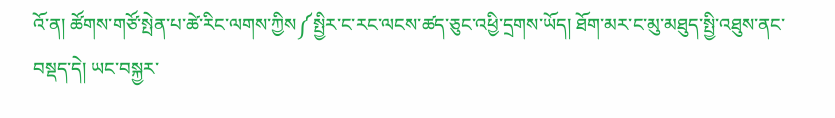འོ་ན། ཚོགས་གཙོ་སྤེན་པ་ཚེ་རིང་ལགས་ཀྱིས༼སྤྱིར་ང་རང་ལངས་ཚད་ཅུང་འཕྱི་དྲགས་ཡོད། ཐོག་མར་ང་མུ་མཐུད་སྤྱི་འཐུས་ནང་བསྡད་དེ། ཡང་བསྐྱར་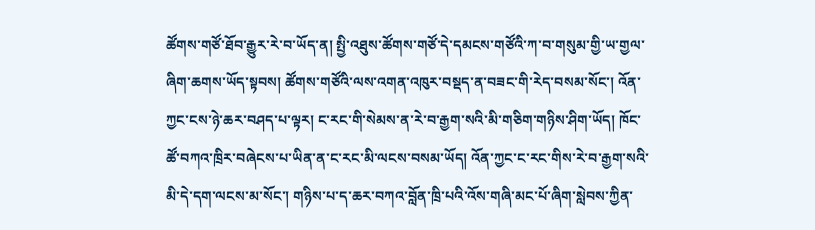ཚོགས་གཙོ་ཐོབ་རྒྱུར་རེ་བ་ཡོད་ན། སྤྱི་འཐུས་ཚོགས་གཙོ་དེ་དམངས་གཙོའི་ཀ་བ་གསུམ་གྱི་ཡ་གྱལ་ཞིག་ཆགས་ཡོད་སྟབས། ཚོགས་གཙོའི་ལས་འགན་འཁུར་བསྡད་ན་བཟང་གི་རེད་བསམ་སོང་། འོན་ཀྱང་ངས་ཉེ་ཆར་བཤད་པ་ལྟར། ང་རང་གི་སེམས་ན་རེ་བ་རྒྱག་སའི་མི་གཅིག་གཉིས་ཤིག་ཡོད། ཁོང་ཚོ་བཀའ་ཁྲིར་བཞེངས་པ་ཡིན་ན་ང་རང་མི་ལངས་བསམ་ཡོད། འོན་ཀྱང་ང་རང་གིས་རེ་བ་རྒྱག་སའི་མི་དེ་དག་ལངས་མ་སོང་། གཉིས་པ་ད་ཆར་བཀའ་བློན་ཁྲི་པའི་འོས་གཞི་མང་པོ་ཞིག་སླེབས་ཀྱིན་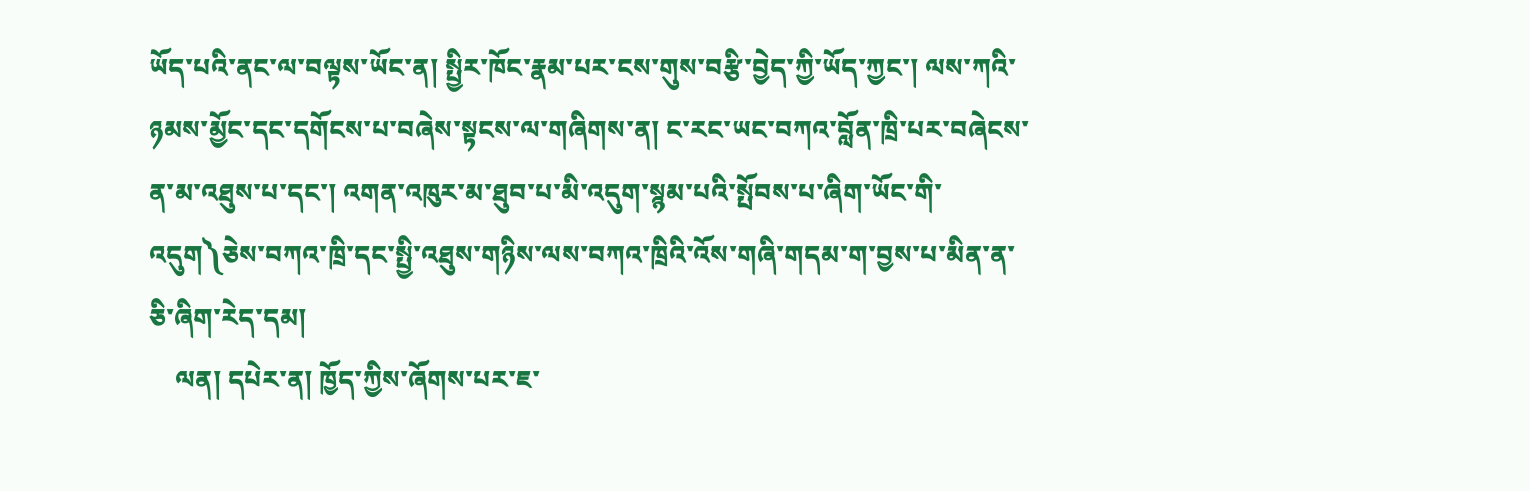ཡོད་པའི་ནང་ལ་བལྟས་ཡོང་ན། སྤྱིར་ཁོང་རྣམ་པར་ངས་གུས་བརྩི་བྱེད་ཀྱི་ཡོད་ཀྱང་། ལས་ཀའི་ཉམས་མྱོང་དང་དགོངས་པ་བཞེས་སྟངས་ལ་གཞིགས་ན། ང་རང་ཡང་བཀའ་བློན་ཁྲི་པར་བཞེངས་ན་མ་འཐུས་པ་དང་། འགན་འཁུར་མ་ཐུབ་པ་མི་འདུག་སྙམ་པའི་སྤོབས་པ་ཞིག་ཡོང་གི་འདུག༽ཅེས་བཀའ་ཁྲི་དང་སྤྱི་འཐུས་གཉིས་ལས་བཀའ་ཁྲིའི་འོས་གཞི་གདམ་ག་བྱས་པ་མིན་ན་ཅི་ཞིག་རེད་དམ།
    ལན། དཔེར་ན། ཁྱོད་ཀྱིས་ཞོགས་པར་ཇ་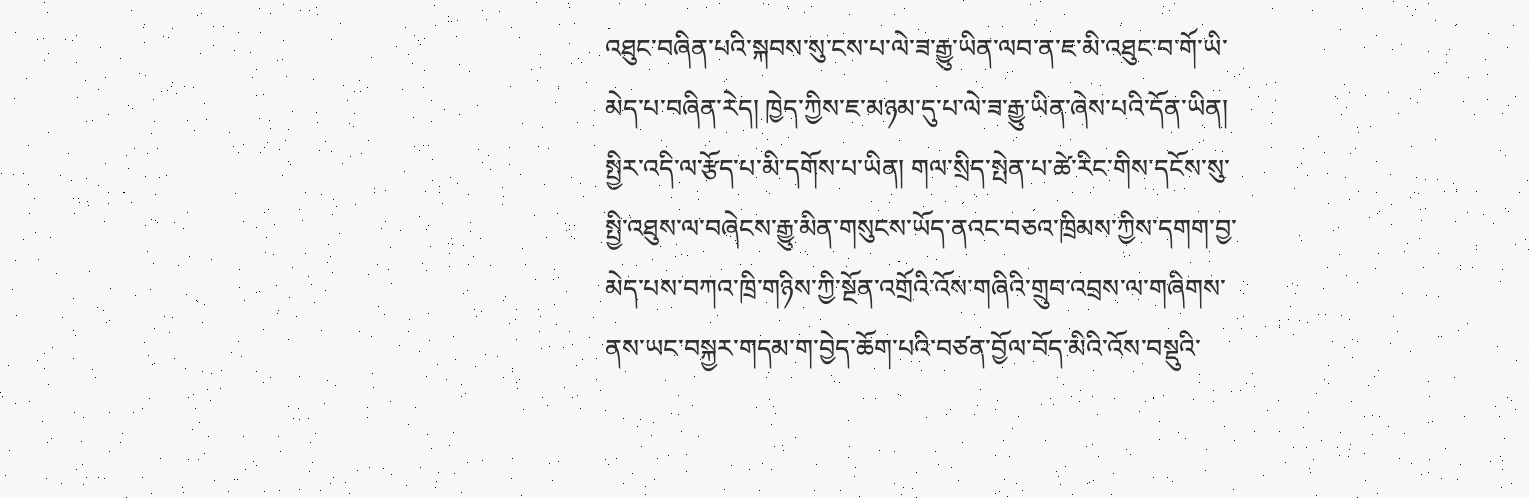འཐུང་བཞིན་པའི་སྐབས་སུ་ངས་པ་ལེ་ཟ་རྒྱུ་ཡིན་ལབ་ན་ཇ་མི་འཐུང་བ་གོ་ཡི་མེད་པ་བཞིན་རེད། ཁྱེད་ཀྱིས་ཇ་མཉམ་དུ་པ་ལེ་ཟ་རྒྱུ་ཡིན་ཞེས་པའི་དོན་ཡིན། སྤྱིར་འདི་ལ་རྩོད་པ་མི་དགོས་པ་ཡིན། གལ་སྲིད་སྤེན་པ་ཚེ་རིང་གིས་དངོས་སུ་སྤྱི་འཐུས་ལ་བཞེངས་རྒྱུ་མིན་གསུངས་ཡོད་ནའང་བཅའ་ཁྲིམས་ཀྱིས་དགག་བྱ་མེད་པས་བཀའ་ཁྲི་གཉིས་ཀྱི་སྔོན་འགྲོའི་འོས་གཞིའི་གྲུབ་འབྲས་ལ་གཞིགས་ནས་ཡང་བསྐྱར་གདམ་ག་བྱེད་ཆོག་པའི་བཙན་བྱོལ་བོད་མིའི་འོས་བསྡུའི་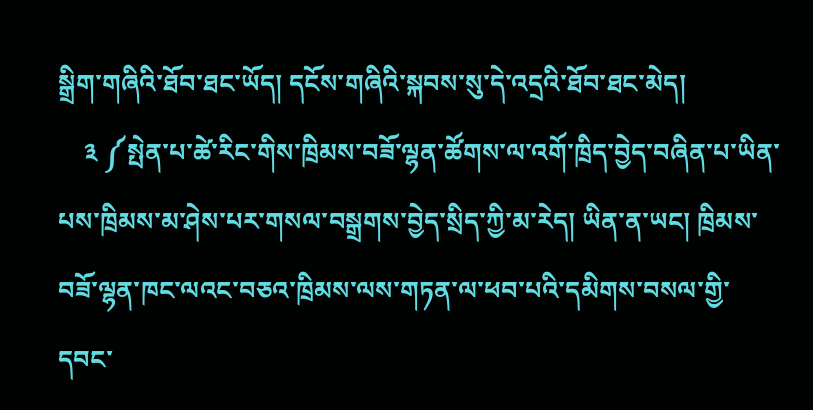སྒྲིག་གཞིའི་ཐོབ་ཐང་ཡོད། དངོས་གཞིའི་སྐབས་སུ་དེ་འདྲའི་ཐོབ་ཐང་མེད།
    ༣ ༼སྤེན་པ་ཚེ་རིང་གིས་ཁྲིམས་བཟོ་ལྷན་ཚོགས་ལ་འགོ་ཁྲིད་བྱེད་བཞིན་པ་ཡིན་པས་ཁྲིམས་མ་ཤེས་པར་གསལ་བསྒྲགས་བྱེད་སྲིད་ཀྱི་མ་རེད། ཡིན་ན་ཡང། ཁྲིམས་བཟོ་ལྷན་ཁང་ལའང་བཅའ་ཁྲིམས་ལས་གཏན་ལ་ཕབ་པའི་དམིགས་བསལ་གྱི་དབང་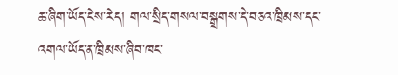ཆ་ཞིག་ཡོད་ངེས་རེད། གལ་སྲིད་གསལ་བསྒྲགས་དེ་བཅའ་ཁྲིམས་དང་འགལ་ཡོད་ན་ཁྲིམས་ཞིབ་ཁང་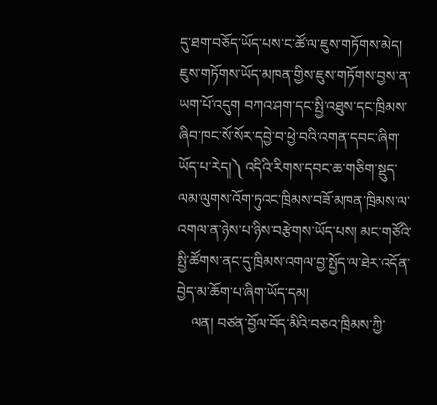དུ་ཐག་བཅོད་ཡོད་པས་ང་ཚོ་ལ་ཇུས་གཏོགས་མེད། ཇུས་གཏོགས་ཡོད་མཁན་གྱིས་ཇུས་གཏོགས་བྱས་ན་ཡག་པོ་འདུག བཀའ་ཤག་དང་སྤྱི་འཐུས་དང་ཁྲིམས་ཞིབ་ཁང་སོ་སོར་དབྱེ་བ་ཕྱེ་བའི་འགན་དབང་ཞིག་ཡོད་པ་རེད།༽ འདིའི་རིགས་དབང་ཆ་གཅིག་སྡུད་ལམ་ལུགས་འོག་ཏུའང་ཁྲིམས་བཟོ་མཁན་ཁྲིམས་ལ་འགལ་ན་ཉེས་པ་ཉིས་བརྩེགས་ཡོད་པས། མང་གཙོའི་སྤྱི་ཚོགས་ནང་དུ་ཁྲིམས་འགལ་བྱ་སྤྱོད་ལ་ཐེར་འདོན་བྱེད་མ་ཆོག་པ་ཞིག་ཡོད་དམ།
    ལན། བཙན་བྱོལ་བོད་མིའི་བཅའ་ཁྲིམས་ཀྱི་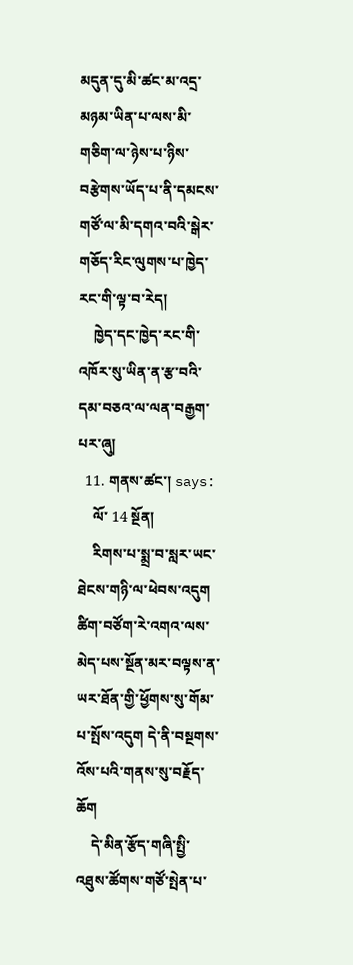མདུན་དུ་མི་ཚང་མ་འདྲ་མཉམ་ཡིན་པ་ལས་མི་གཅིག་ལ་ཉེས་པ་ཉིས་བརྩེགས་ཡོད་པ་ནི་དམངས་གཙོ་ལ་མི་དགའ་བའི་སྒེར་གཅོད་རིང་ལུགས་པ་ཁྱེད་རང་གི་ལྟ་བ་རེད།
    ཁྱེད་དང་ཁྱེད་རང་གི་འཁོར་སུ་ཡིན་ན་རྩ་བའི་དམ་བཅའ་ལ་ལན་བརྒྱག་པར་ཞུ།
  11. གནས་ཚང་། says:
    ལོ་ 14 སྔོན།
    རིགས་པ་སྨྲ་བ་སླར་ཡང་ཐེངས་གཉི་ལ་ཕེབས་འདུག ཚིག་བཙོག་རེ་འགའ་ལས་མེད་པས་སྔོན་མར་བལྟས་ན་ཡར་ཐོན་གྱི་ཕྱོགས་སུ་གོམ་པ་སྤོས་འདུག དེ་ནི་བསྔགས་འོས་པའི་གནས་སུ་བརྗོད་ཆོག
    དེ་མིན་རྩོད་གཞི་སྤྱི་འཐུས་ཚོགས་གཙོ་སྤེན་པ་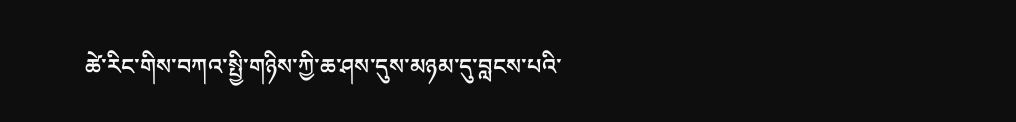ཚེ་རིང་གིས་བཀའ་སྤྱི་གཉིས་ཀྱི་ཆ་ཤས་དུས་མཉམ་དུ་བླངས་པའི་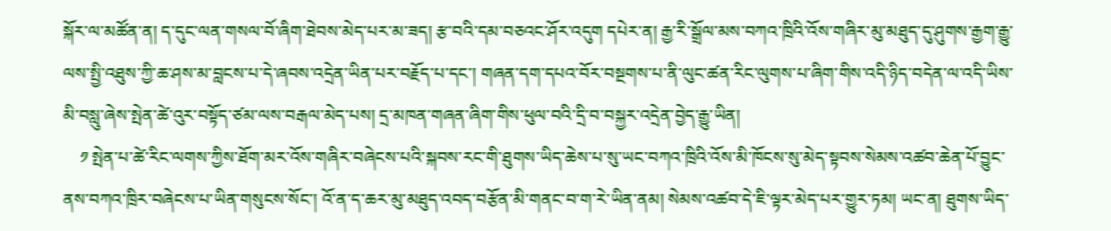སྐོར་ལ་མཚོན་ན། ད་དུང་ལན་གསལ་བོ་ཞིག་ཐེབས་མེད་པར་མ་ཟད། རྩ་བའི་དམ་བཅའང་ཤོར་འདུག དཔེར་ན། རྒྱ་རི་སྒྲོལ་མས་བཀའ་ཁྲིའི་འོས་གཞིར་མུ་མཐུད་དུ་ཤུགས་རྒྱག་རྒྱུ་ལས་སྤྱི་འཐུས་ཀྱི་ཆ་ཤས་མ་བླངས་པ་དེ་ཞབས་འདྲེན་ཡིན་པར་བརྗོད་པ་དང་། གཞན་དག་དཔའ་བོར་བསྔགས་པ་ནི་ལུང་ཚན་རིང་ལུགས་པ་ཞིག་གིས་འདི་ཉིད་བདེན་ལ་འདི་ཡིས་མི་བསླུ་ཞེས་སྤེན་ཚེ་འུར་བསྟོད་ཙམ་ལས་བརྒལ་མེད་པས། དྲ་མཁན་གཞན་ཞིག་གིས་ཕུལ་བའི་དྲི་བ་བསྐྱར་འདྲེན་བྱེད་རྒྱུ་ཡིན།
    ༡ སྤེན་པ་ཚེ་རིང་ལགས་ཀྱིས་ཐོག་མར་འོས་གཞིར་བཞེངས་པའི་སྐབས་རང་གི་ཐུགས་ཡིད་ཆེས་པ་སུ་ཡང་བཀའ་ཁྲིའི་འོས་མི་ཁོངས་སུ་མེད་སྟབས་སེམས་འཚབ་ཆེན་པོ་བྱུང་ནས་བཀའ་ཁྲིར་བཞེངས་པ་ཡིན་གསུངས་སོང་། འོ་ན་ད་ཆར་མུ་མཐུད་འབད་བརྩོན་མི་གནང་བ་ག་རེ་ཡིན་ནམ། སེམས་འཚབ་དེ་ཇི་ལྟར་མེད་པར་གྱུར་ཏམ། ཡང་ན། ཐུགས་ཡིད་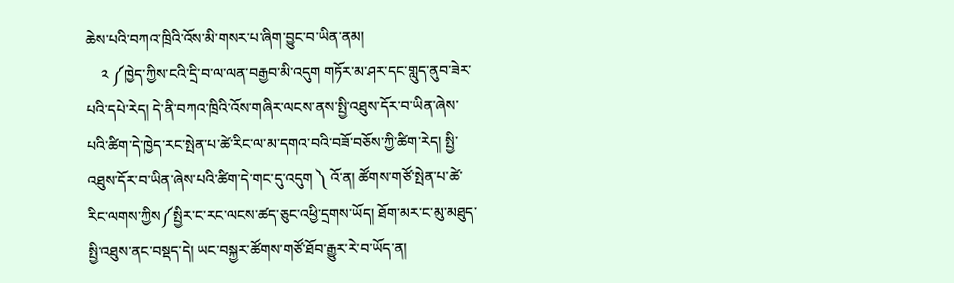ཆེས་པའི་བཀའ་ཁྲིའི་འོས་མི་གསར་པ་ཞིག་བྱུང་བ་ཡིན་ནམ།
    ༢ ༼ཁྱེད་ཀྱིས་ངའི་དྲི་བ་ལ་ལན་བརྒྱབ་མི་འདུག གཏོར་མ་ཤར་དང་གླུད་ནུབ་ཟེར་པའི་དཔེ་རེད། དེ་ནི་བཀའ་ཁྲིའི་འོས་གཞིར་ལངས་ནས་སྤྱི་འཐུས་དོར་བ་ཡིན་ཞེས་པའི་ཚིག་དེ་ཁྱེད་རང་སྤེན་པ་ཚེ་རིང་ལ་མ་དགའ་བའི་བཟོ་བཅོས་ཀྱི་ཚིག་རེད། སྤྱི་འཐུས་དོར་བ་ཡིན་ཞེས་པའི་ཚིག་དེ་གང་དུ་འདུག ༽ འོ་ན། ཚོགས་གཙོ་སྤེན་པ་ཚེ་རིང་ལགས་ཀྱིས༼སྤྱིར་ང་རང་ལངས་ཚད་ཅུང་འཕྱི་དྲགས་ཡོད། ཐོག་མར་ང་མུ་མཐུད་སྤྱི་འཐུས་ནང་བསྡད་དེ། ཡང་བསྐྱར་ཚོགས་གཙོ་ཐོབ་རྒྱུར་རེ་བ་ཡོད་ན།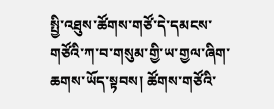སྤྱི་འཐུས་ཚོགས་གཙོ་དེ་དམངས་གཙོའི་ཀ་བ་གསུམ་གྱི་ཡ་གྱལ་ཞིག་ཆགས་ཡོད་སྟབས། ཚོགས་གཙོའི་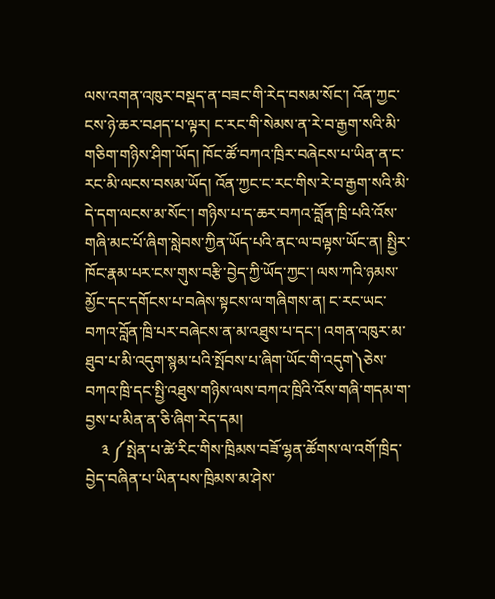ལས་འགན་འཁུར་བསྡད་ན་བཟང་གི་རེད་བསམ་སོང་། འོན་ཀྱང་ངས་ཉེ་ཆར་བཤད་པ་ལྟར། ང་རང་གི་སེམས་ན་རེ་བ་རྒྱག་སའི་མི་གཅིག་གཉིས་ཤིག་ཡོད། ཁོང་ཚོ་བཀའ་ཁྲིར་བཞེངས་པ་ཡིན་ན་ང་རང་མི་ལངས་བསམ་ཡོད། འོན་ཀྱང་ང་རང་གིས་རེ་བ་རྒྱག་སའི་མི་དེ་དག་ལངས་མ་སོང་། གཉིས་པ་ད་ཆར་བཀའ་བློན་ཁྲི་པའི་འོས་གཞི་མང་པོ་ཞིག་སླེབས་ཀྱིན་ཡོད་པའི་ནང་ལ་བལྟས་ཡོང་ན། སྤྱིར་ཁོང་རྣམ་པར་ངས་གུས་བརྩི་བྱེད་ཀྱི་ཡོད་ཀྱང་། ལས་ཀའི་ཉམས་མྱོང་དང་དགོངས་པ་བཞེས་སྟངས་ལ་གཞིགས་ན། ང་རང་ཡང་བཀའ་བློན་ཁྲི་པར་བཞེངས་ན་མ་འཐུས་པ་དང་། འགན་འཁུར་མ་ཐུབ་པ་མི་འདུག་སྙམ་པའི་སྤོབས་པ་ཞིག་ཡོང་གི་འདུག༽ཅེས་བཀའ་ཁྲི་དང་སྤྱི་འཐུས་གཉིས་ལས་བཀའ་ཁྲིའི་འོས་གཞི་གདམ་ག་བྱས་པ་མིན་ན་ཅི་ཞིག་རེད་དམ།
    ༣ ༼སྤེན་པ་ཚེ་རིང་གིས་ཁྲིམས་བཟོ་ལྷན་ཚོགས་ལ་འགོ་ཁྲིད་བྱེད་བཞིན་པ་ཡིན་པས་ཁྲིམས་མ་ཤེས་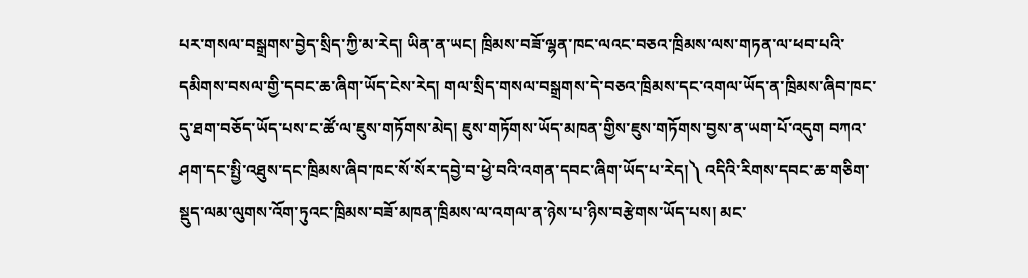པར་གསལ་བསྒྲགས་བྱེད་སྲིད་ཀྱི་མ་རེད། ཡིན་ན་ཡང། ཁྲིམས་བཟོ་ལྷན་ཁང་ལའང་བཅའ་ཁྲིམས་ལས་གཏན་ལ་ཕབ་པའི་དམིགས་བསལ་གྱི་དབང་ཆ་ཞིག་ཡོད་ངེས་རེད། གལ་སྲིད་གསལ་བསྒྲགས་དེ་བཅའ་ཁྲིམས་དང་འགལ་ཡོད་ན་ཁྲིམས་ཞིབ་ཁང་དུ་ཐག་བཅོད་ཡོད་པས་ང་ཚོ་ལ་ཇུས་གཏོགས་མེད། ཇུས་གཏོགས་ཡོད་མཁན་གྱིས་ཇུས་གཏོགས་བྱས་ན་ཡག་པོ་འདུག བཀའ་ཤག་དང་སྤྱི་འཐུས་དང་ཁྲིམས་ཞིབ་ཁང་སོ་སོར་དབྱེ་བ་ཕྱེ་བའི་འགན་དབང་ཞིག་ཡོད་པ་རེད།༽ འདིའི་རིགས་དབང་ཆ་གཅིག་སྡུད་ལམ་ལུགས་འོག་ཏུའང་ཁྲིམས་བཟོ་མཁན་ཁྲིམས་ལ་འགལ་ན་ཉེས་པ་ཉིས་བརྩེགས་ཡོད་པས། མང་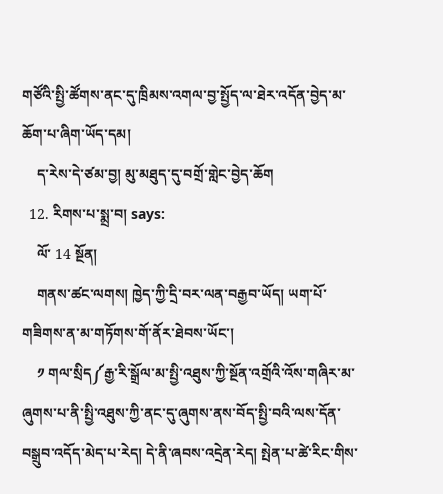གཙོའི་སྤྱི་ཚོགས་ནང་དུ་ཁྲིམས་འགལ་བྱ་སྤྱོད་ལ་ཐེར་འདོན་བྱེད་མ་ཆོག་པ་ཞིག་ཡོད་དམ།
    ད་རེས་དེ་ཙམ་བྱ། མུ་མཐུད་དུ་བགྲོ་གླེང་བྱེད་ཆོག
  12. རིགས་པ་སྨྲ་བ། says:
    ལོ་ 14 སྔོན།
    གནས་ཚང་ལགས། ཁྱེད་ཀྱི་དྲི་བར་ལན་བརྒྱབ་ཡོད། ཡག་པོ་གཟིགས་ན་མ་གཏོགས་གོ་ནོར་ཐེབས་ཡོང་།
    ༡ གལ་སྲིད༼རྒྱ་རི་སྒྲོལ་མ་སྤྱི་འཐུས་ཀྱི་སྔོན་འགྲོའི་འོས་གཞིར་མ་ཞུགས་པ་ནི་སྤྱི་འཐུས་ཀྱི་ནང་དུ་ཞུགས་ནས་བོད་སྤྱི་བའི་ལས་དོན་བསྒྲུབ་འདོད་མེད་པ་རེད། དེ་ནི་ཞབས་འདྲེན་རེད། སྤེན་པ་ཚེ་རིང་གིས་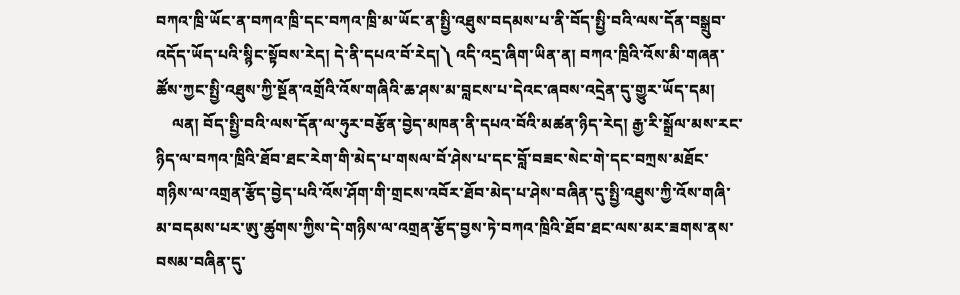བཀའ་ཁྲི་ཡོང་ན་བཀའ་ཁྲི་དང་བཀའ་ཁྲི་མ་ཡོང་ན་སྤྱི་འཐུས་བདམས་པ་ནི་བོད་སྤྱི་བའི་ལས་དོན་བསྒྲུབ་འདོད་ཡོད་པའི་སྙིང་སྟོབས་རེད། དེ་ནི་དཔའ་བོ་རེད།༽ འདི་འདྲ་ཞིག་ཡིན་ན། བཀའ་ཁྲིའི་འོས་མི་གཞན་ཚོས་ཀྱང་སྤྱི་འཐུས་ཀྱི་སྔོན་འགྲོའི་འོས་གཞིའི་ཆ་ཤས་མ་བླངས་པ་དེའང་ཞབས་འདྲེན་དུ་གྱུར་ཡོད་དམ།
    ལན། བོད་སྤྱི་བའི་ལས་དོན་ལ་ཧུར་བརྩོན་བྱེད་མཁན་ནི་དཔའ་བོའི་མཚན་ཉིད་རེད། རྒྱ་རི་སྒྲོལ་མས་རང་ཉིད་ལ་བཀའ་ཁྲིའི་ཐོབ་ཐང་རེག་གི་མེད་པ་གསལ་བོ་ཤེས་པ་དང་བློ་བཟང་སེང་གེ་དང་བཀྲས་མཐོང་གཉིས་ལ་འགྲན་རྩོད་བྱེད་པའི་འོས་ཤོག་གི་གྲངས་འབོར་ཐོབ་མེད་པ་ཤེས་བཞིན་དུ་སྤྱི་འཐུས་ཀྱི་འོས་གཞི་མ་བདམས་པར་ཨུ་ཚུགས་ཀྱིས་དེ་གཉིས་ལ་འགྲན་རྩོད་བྱས་ཏེ་བཀའ་ཁྲིའི་ཐོབ་ཐང་ལས་མར་ཟགས་ནས་བསམ་བཞིན་དུ་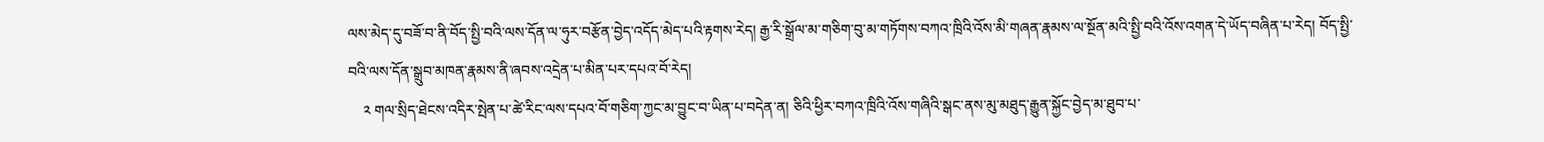ལས་མེད་དུ་བཟོ་བ་ནི་བོད་སྤྱི་བའི་ལས་དོན་ལ་ཧུར་བརྩོན་བྱེད་འདོད་མེད་པའི་རྟགས་རེད། རྒྱ་རི་སྒྲོལ་མ་གཅིག་བུ་མ་གཏོགས་བཀའ་ཁྲིའི་འོས་མི་གཞན་རྣམས་ལ་སྔོན་མའི་སྤྱི་བའི་འོས་འགན་དེ་ཡོད་བཞིན་པ་རེད། བོད་སྤྱི་བའི་ལས་དོན་སྒྲུབ་མཁན་རྣམས་ནི་ཞབས་འདྲེན་པ་མིན་པར་དཔའ་བོ་རེད།
    ༢ གལ་སྲིད་ཐེངས་འདིར་སྤེན་པ་ཚེ་རིང་ལས་དཔའ་བོ་གཅིག་ཀྱང་མ་བྱུང་བ་ཡིན་པ་བདེན་ན། ཅིའི་ཕྱིར་བཀའ་ཁྲིའི་འོས་གཞིའི་སྒང་ནས་མུ་མཐུད་རྒྱུན་སྐྱོང་བྱེད་མ་ཐུབ་པ་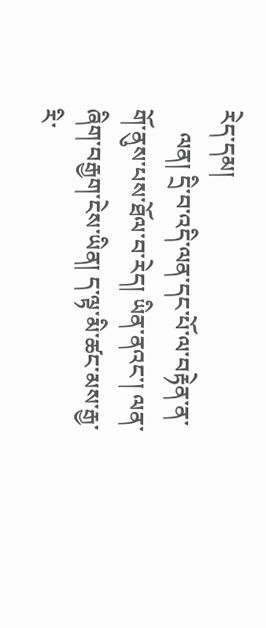རེད་དམ།
    ལན། དྲི་བ་འདི་ལན་དང་པོ་ལ་བརྟེན་ན་གོ་ནུས་པས་ཐོལ་བ་རེད། ཡིན་ནའང་། ལན་ཞིག་བརྒྱག་ངེས་ཡིན། ད་ལྟ་མི་ཚང་མས་རྒྱ་རི་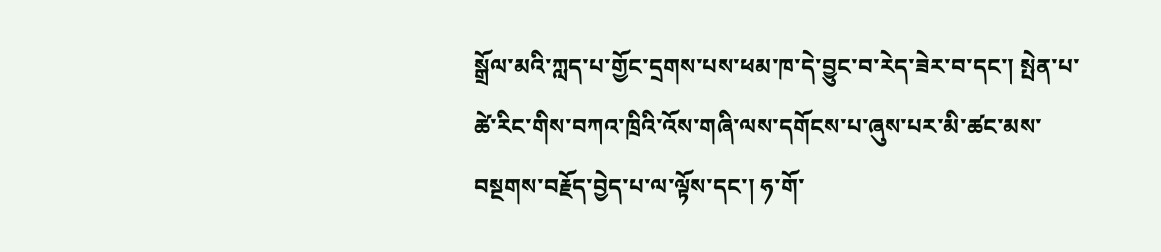སྒྲོལ་མའི་ཀླད་པ་གྱོང་དྲགས་པས་ཕམ་ཁ་དེ་བྱུང་བ་རེད་ཟེར་བ་དང་། སྤེན་པ་ཚེ་རིང་གིས་བཀའ་ཁྲིའི་འོས་གཞི་ལས་དགོངས་པ་ཞུས་པར་མི་ཚང་མས་བསྔགས་བརྗོད་བྱེད་པ་ལ་ལྟོས་དང་། ཧ་གོ་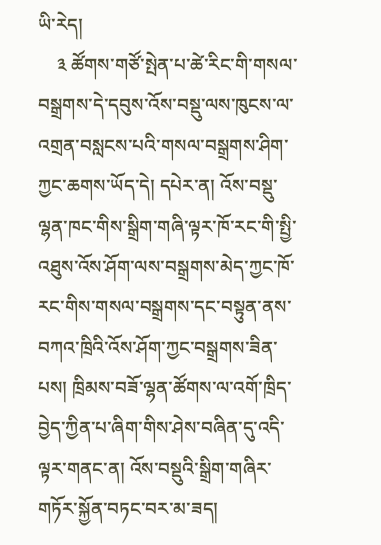ཡི་རེད།
    ༣ ཚོགས་གཙོ་སྤེན་པ་ཚེ་རིང་གི་གསལ་བསྒྲགས་དེ་དབུས་འོས་བསྡུ་ལས་ཁུངས་ལ་འགྲན་བསླངས་པའི་གསལ་བསྒྲགས་ཤིག་ཀྱང་ཆགས་ཡོད་དེ། དཔེར་ན། འོས་བསྡུ་ལྷན་ཁང་གིས་སྒྲིག་གཞི་ལྟར་ཁོ་རང་གི་སྤྱི་འཐུས་འོས་ཤོག་ལས་བསྒྲགས་མེད་ཀྱང་ཁོ་རང་གིས་གསལ་བསྒྲགས་དང་བསྟུན་ནས་བཀའ་ཁྲིའི་འོས་ཤོག་ཀྱང་བསྒྲགས་ཟིན་པས། ཁྲིམས་བཟོ་ལྷན་ཚོགས་ལ་འགོ་ཁྲིད་བྱེད་ཀྱིན་པ་ཞིག་གིས་ཤེས་བཞིན་དུ་འདི་ལྟར་གནང་ན། འོས་བསྡུའི་སྒྲིག་གཞིར་གཏོར་སྐྱོན་བཏང་བར་མ་ཟད།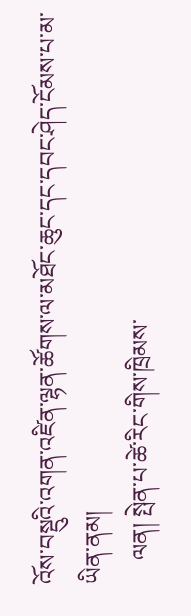འོས་བསྡུའི་འགན་འཛིན་ལྷན་ཚོགས་ལ་མཐོང་ཆུང་དང་དབང་ཤེད་ངོམས་པ་མ་ཡིན་ནམ།
    ལན། སྤེན་པ་ཚེ་རིང་གིས་ཁྲིམས་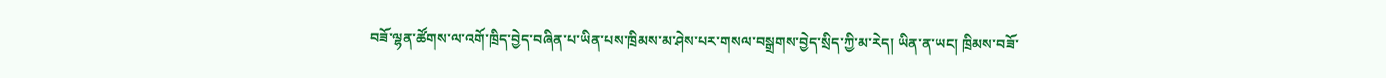བཟོ་ལྷན་ཚོགས་ལ་འགོ་ཁྲིད་བྱེད་བཞིན་པ་ཡིན་པས་ཁྲིམས་མ་ཤེས་པར་གསལ་བསྒྲགས་བྱེད་སྲིད་ཀྱི་མ་རེད། ཡིན་ན་ཡང། ཁྲིམས་བཟོ་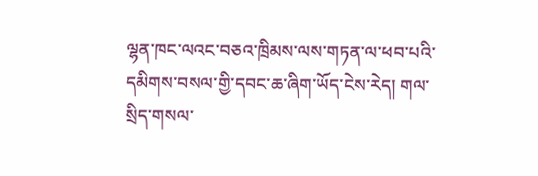ལྷན་ཁང་ལའང་བཅའ་ཁྲིམས་ལས་གཏན་ལ་ཕབ་པའི་དམིགས་བསལ་གྱི་དབང་ཆ་ཞིག་ཡོད་ངེས་རེད། གལ་སྲིད་གསལ་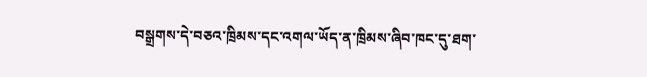བསྒྲགས་དེ་བཅའ་ཁྲིམས་དང་འགལ་ཡོད་ན་ཁྲིམས་ཞིབ་ཁང་དུ་ཐག་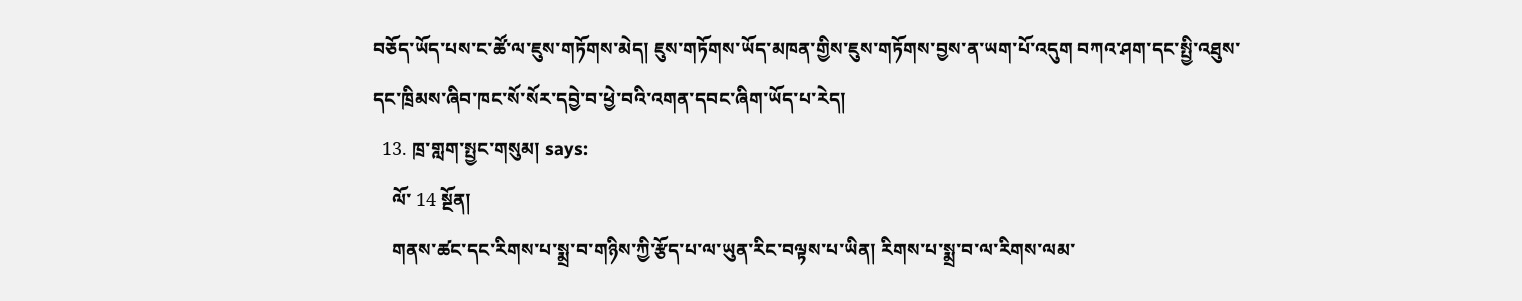བཅོད་ཡོད་པས་ང་ཚོ་ལ་ཇུས་གཏོགས་མེད། ཇུས་གཏོགས་ཡོད་མཁན་གྱིས་ཇུས་གཏོགས་བྱས་ན་ཡག་པོ་འདུག བཀའ་ཤག་དང་སྤྱི་འཐུས་དང་ཁྲིམས་ཞིབ་ཁང་སོ་སོར་དབྱེ་བ་ཕྱེ་བའི་འགན་དབང་ཞིག་ཡོད་པ་རེད།
  13. ཁྲ་གླག་སྤྱང་གསུམ། says:
    ལོ་ 14 སྔོན།
    གནས་ཚང་དང་རིགས་པ་སྨྲ་བ་གཉིས་ཀྱི་རྩོད་པ་ལ་ཡུན་རིང་བལྟས་པ་ཡིན། རིགས་པ་སྨྲ་བ་ལ་རིགས་ལམ་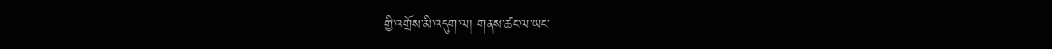གྱི་འགྲོས་མི་འདུག་ལ། གནས་ཚང་ལ་ཡང་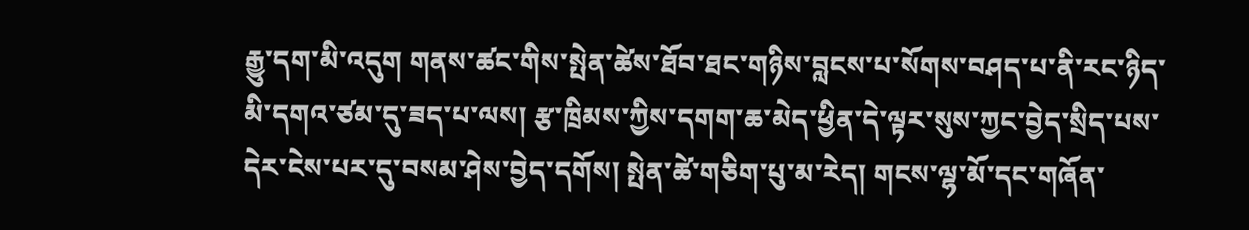རྒྱུ་དག་མི་འདུག གནས་ཚང་གིས་སྤེན་ཚེས་ཐོབ་ཐང་གཉིས་བླངས་པ་སོགས་བཤད་པ་ནི་རང་ཉིད་མི་དགའ་ཙམ་དུ་ཟད་པ་ལས། རྩ་ཁྲིམས་ཀྱིས་དགག་ཆ་མེད་ཕྱིན་དེ་ལྟར་སུས་ཀྱང་བྱེད་སྲིད་པས་དེར་ངེས་པར་དུ་བསམ་ཤེས་བྱེད་དགོས། སྤེན་ཚེ་གཅིག་པུ་མ་རེད། གངས་ལྷ་མོ་དང་གཞོན་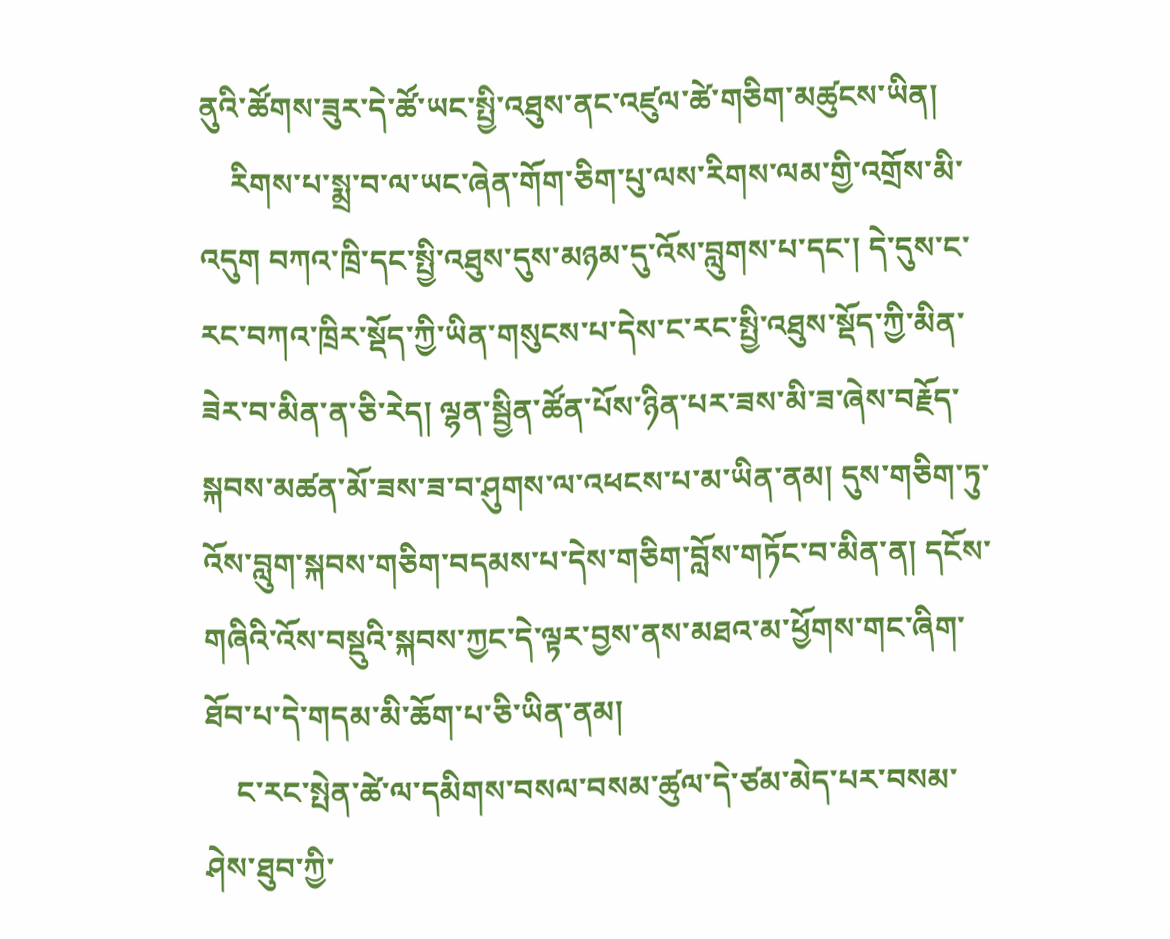ནུའི་ཚོགས་ཟུར་དེ་ཚོ་ཡང་སྤྱི་འཐུས་ནང་འཛུལ་ཚེ་གཅིག་མཚུངས་ཡིན།
    རིགས་པ་སྨྲ་བ་ལ་ཡང་ཞེན་གོག་ཅིག་པུ་ལས་རིགས་ལམ་གྱི་འགྲོས་མི་འདུག བཀའ་ཁྲི་དང་སྤྱི་འཐུས་དུས་མཉམ་དུ་འོས་བླུགས་པ་དང་། དེ་དུས་ང་རང་བཀའ་ཁྲིར་སྡོད་ཀྱི་ཡིན་གསུངས་པ་དེས་ང་རང་སྤྱི་འཐུས་སྡོད་ཀྱི་མིན་ཟེར་བ་མིན་ན་ཅི་རེད། ལྷན་སྦྱིན་ཚོན་པོས་ཉིན་པར་ཟས་མི་ཟ་ཞེས་བརྗོད་སྐབས་མཚན་མོ་ཟས་ཟ་བ་ཤུགས་ལ་འཕངས་པ་མ་ཡིན་ནམ། དུས་གཅིག་ཏུ་འོས་བླུག་སྐབས་གཅིག་བདམས་པ་དེས་གཅིག་བློས་གཏོང་བ་མིན་ན། དངོས་གཞིའི་འོས་བསྡུའི་སྐབས་ཀྱང་དེ་ལྟར་བྱས་ནས་མཐའ་མ་ཕྱོགས་གང་ཞིག་ཐོབ་པ་དེ་གདམ་མི་ཆོག་པ་ཅི་ཡིན་ནམ།
    ང་རང་སྤེན་ཚེ་ལ་དམིགས་བསལ་བསམ་ཚུལ་དེ་ཙམ་མེད་པར་བསམ་ཤེས་ཐུབ་ཀྱི་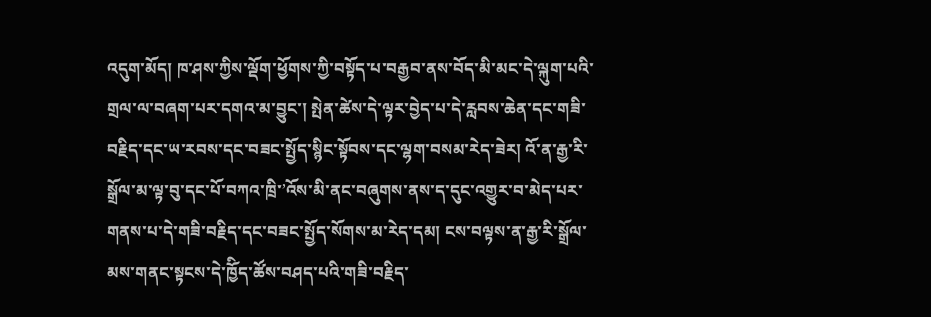འདུག་མོད། ཁ་ཤས་ཀྱིས་ལྡོག་ཕྱོགས་ཀྱི་བསྟོད་པ་བརྒྱབ་ནས་བོད་མི་མང་དེ་ལྐུག་པའི་གྲལ་ལ་བཞག་པར་དགའ་མ་བྱུང་། སྤེན་ཚེས་དེ་ལྟར་བྱེད་པ་དེ་རླབས་ཆེན་དང་གཟི་བརྗིད་དང་ཡ་རབས་དང་བཟང་སྤྱོད་སྙིང་སྟོབས་དང་ལྷག་བསམ་རེད་ཟེར། འོ་ན་རྒྱ་རི་སྒྲོལ་མ་ལྟ་བུ་དང་པོ་བཀའ་ཁྲི་’འོས་མི་ནང་བཞུགས་ནས་ད་དུང་འགྱུར་བ་མེད་པར་གནས་པ་དེ་གཟི་བརྗིད་དང་བཟང་སྤྱོད་སོགས་མ་རེད་དམ། ངས་བལྟས་ན་རྒྱ་རི་སྒྲོལ་མས་གནང་སྟངས་དེ་ཁྱོིད་ཚོས་བཤད་པའི་གཟི་བརྗིད་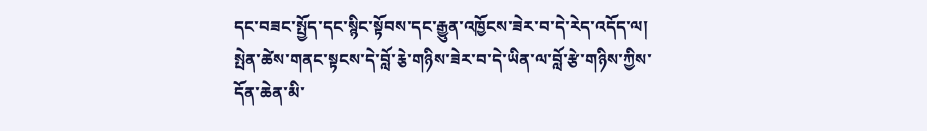དང་བཟང་སྤྱོད་དང་སྙིང་སྟོབས་དང་རྒྱུན་འཁྱོངས་ཟེར་བ་དེ་རེད་འདོད་ལ། སྤེན་ཚེས་གནང་སྟངས་དེ་བློ་རྕེ་གཉིས་ཟེར་བ་དེ་ཡིན་ལ་བློ་རྩེ་གཉིས་ཀྱིས་དོན་ཆེན་མི་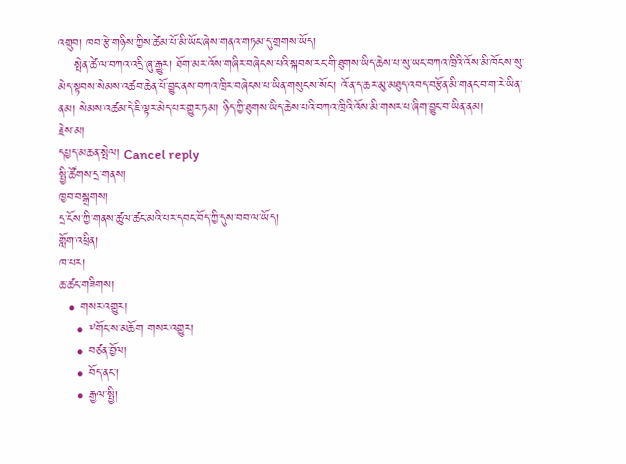འགྲུབ། ཁབ་རྩེ་གཉིས་ཀྱིས་ཚེམ་པོ་མི་ཡོང་ཞེས་གནའ་གཏམ་དུ་གྲགས་ཡོད།
    སྤེན་ཚེ་ལ་བཀའ་འདྲི་ཞུ་རྒྱུར། ཐོག་མར་འོས་གཞིར་བཞེངས་པའི་སྐབས་རང་གི་ཐུགས་ཡིད་ཆེས་པ་སུ་ཡང་བཀའ་ཁྲིའི་འོས་མི་ཁོངས་སུ་མེད་སྟབས་སེམས་འཚབ་ཆེན་པོ་བྱུང་ནས་བཀའ་ཁྲིར་བཞེངས་པ་ཡིན་གསུངས་སོང་། འོ་ན་ད་ཆར་མུ་མཐུད་འབད་བརྩོན་མི་གནང་བ་ག་རེ་ཡིན་ནམ། སེམས་འཚམ་དེ་ཇི་ལྟར་མེད་པར་གྱུར་ཏམ། ཉིད་ཀྱི་ཐུགས་ཡིད་ཆེས་པའི་བཀའ་ཁྲིའི་འོས་མི་གསར་པ་ཞིག་བྱུང་བ་ཡིན་ནམ།
རྗེས་མ།
དཔྱད་མཆན་སྤེལ། Cancel reply
སྤྱི་ཚོགས་དྲ་གནས།
ཁྱབ་བསྒྲགས།
དྲ་ངོས་ཀྱི་གནས་ཚུལ་ཚང་མའི་པར་དབང་བོད་ཀྱི་དུས་བབ་ལ་ཡོད།
གློག་འཕྲིན།
ཁ་པར།
ཆ་ཚང་གཟིགས།
  • གསར་འགྱུར།
    • ༸གོང་ས་མཆོག གསར་འགྱུར།
    • བཙན་བྱོལ།
    • བོད་ནང་།
    • རྒྱལ་སྤྱི།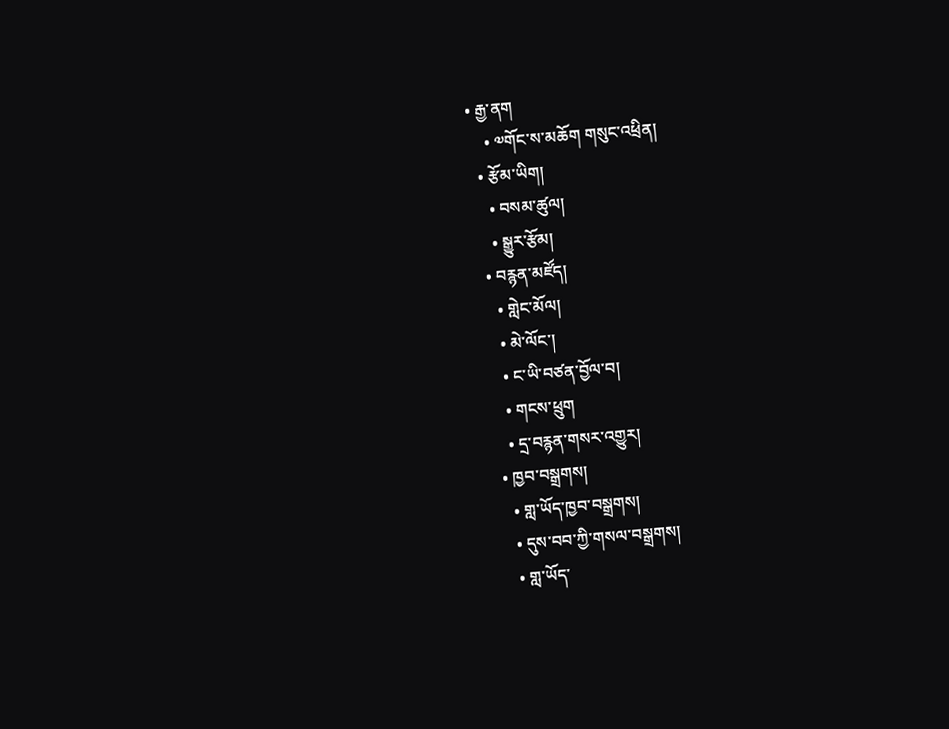• རྒྱ་ནག
    • ༧གོང་ས་མཆོག གསུང་འཕྲིན།
  • རྩོམ་ཡིག།
    • བསམ་ཚུལ།
    • སྒྱུར་རྩོམ།
  • བརྙན་མཛོད།
    • གླེང་མོལ།
    • མེ་ལོང་།
    • ང་ཡི་བཙན་བྱོལ་བ།
    • གངས་ཕྲུག
    • དྲ་བརྙན་གསར་འགྱུར།
  • ཁྱབ་བསྒྲགས།
    • གླ་ཡོད་ཁྱབ་བསྒྲགས།
    • དུས་བབ་ཀྱི་གསལ་བསྒྲགས།
    • གླ་ཡོད་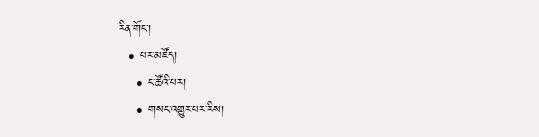རིན་གོང་།
  • པར་མཛོད།
    • ང་ཚོའི་པར།
    • གསང་འགྱུར་པར་རིས།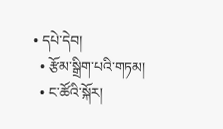• དཔེ་དེབ།
  • རྩོམ་སྒྲིག་པའི་གཏམ།
  • ང་ཚོའི་སྐོར།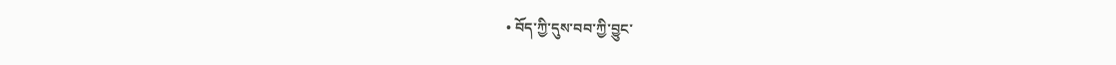• བོད་ཀྱི་དུས་བབ་ཀྱི་བྱུང་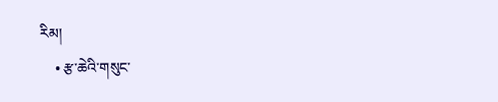རིམ།
    • རྩ་ཆེའི་གསུང་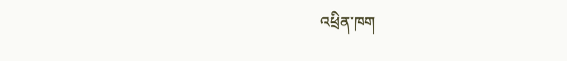འཕྲིན་ཁག